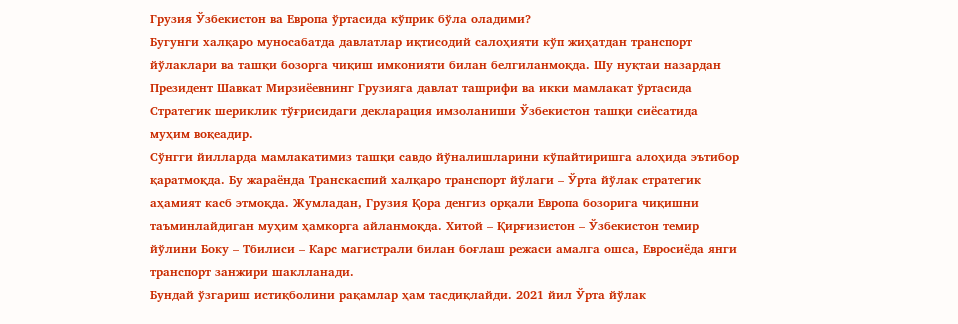Грузия Ўзбекистон ва Европа ўртасида кўприк бўла оладими?
Бугунги халқаро муносабатда давлатлар иқтисодий салоҳияти кўп жиҳатдан транспорт йўлаклари ва ташқи бозорга чиқиш имконияти билан белгиланмоқда. Шу нуқтаи назардан Президент Шавкат Мирзиёевнинг Грузияга давлат ташрифи ва икки мамлакат ўртасида Стратегик шериклик тўғрисидаги декларация имзоланиши Ўзбекистон ташқи сиёсатида муҳим воқеадир.
Сўнгги йилларда мамлакатимиз ташқи савдо йўналишларини кўпайтиришга алоҳида эътибор қаратмоқда. Бу жараёнда Транскаспий халқаро транспорт йўлаги – Ўрта йўлак стратегик аҳамият касб этмоқда. Жумладан, Грузия Қора денгиз орқали Европа бозорига чиқишни таъминлайдиган муҳим ҳамкорга айланмоқда. Хитой – Қирғизистон – Ўзбекистон темир йўлини Боку – Тбилиси – Карс магистрали билан боғлаш режаси амалга ошса, Евросиёда янги транспорт занжири шаклланади.
Бундай ўзгариш истиқболини рақамлар ҳам тасдиқлайди. 2021 йил Ўрта йўлак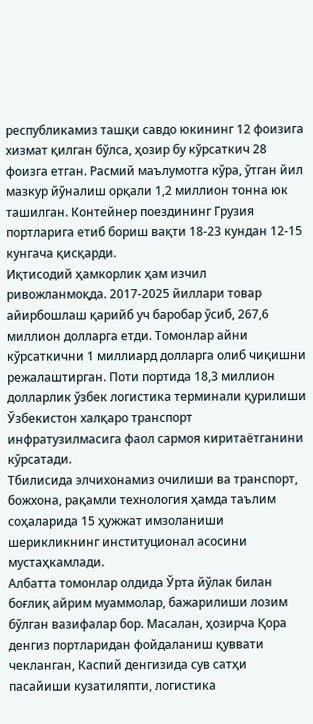республикамиз ташқи савдо юкининг 12 фоизига хизмат қилган бўлса, ҳозир бу кўрсаткич 28 фоизга етган. Расмий маълумотга кўра, ўтган йил мазкур йўналиш орқали 1,2 миллион тонна юк ташилган. Контейнер поездининг Грузия портларига етиб бориш вақти 18-23 кундан 12-15 кунгача қисқарди.
Иқтисодий ҳамкорлик ҳам изчил ривожланмоқда. 2017-2025 йиллари товар айирбошлаш қарийб уч баробар ўсиб, 267,6 миллион долларга етди. Томонлар айни кўрсаткични 1 миллиард долларга олиб чиқишни режалаштирган. Поти портида 18,3 миллион долларлик ўзбек логистика терминали қурилиши Ўзбекистон халқаро транспорт инфратузилмасига фаол сармоя киритаётганини кўрсатади.
Тбилисида элчихонамиз очилиши ва транспорт, божхона, рақамли технология ҳамда таълим соҳаларида 15 ҳужжат имзоланиши шерикликнинг институционал асосини мустаҳкамлади.
Албатта томонлар олдида Ўрта йўлак билан боғлиқ айрим муаммолар, бажарилиши лозим бўлган вазифалар бор. Масалан, ҳозирча Қора денгиз портларидан фойдаланиш қуввати чекланган, Каспий денгизида сув сатҳи пасайиши кузатиляпти, логистика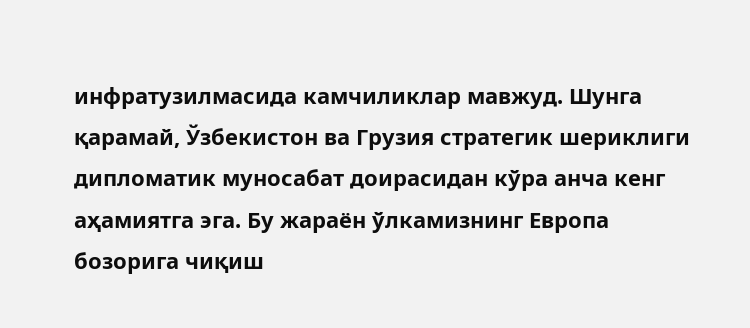инфратузилмасида камчиликлар мавжуд. Шунга қарамай, Ўзбекистон ва Грузия стратегик шериклиги дипломатик муносабат доирасидан кўра анча кенг аҳамиятга эга. Бу жараён ўлкамизнинг Европа бозорига чиқиш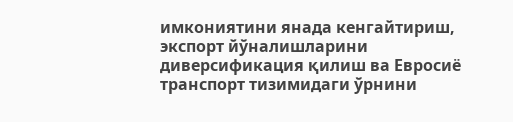имкониятини янада кенгайтириш, экспорт йўналишларини диверсификация қилиш ва Евросиё транспорт тизимидаги ўрнини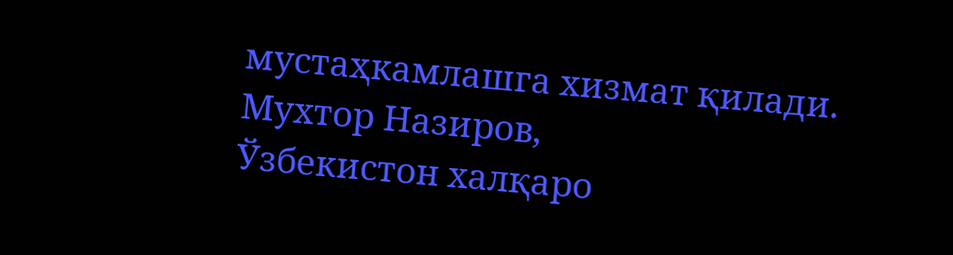мустаҳкамлашга хизмат қилади.
Мухтор Назиров,
Ўзбекистон халқаро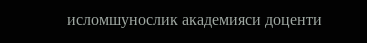исломшунослик академияси доценти